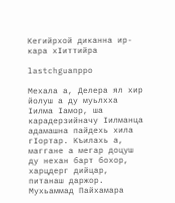Кегийрхой диканна ир-кара хIиттийра

lastchguапрро

Мехала а, Делера ял хир йолуш а ду муьлхха Iилма Iамор, ша карадерзийначу Iилманца адамашна пайдехь хила гIортар. Къилахь а, маггане а мегар доцуш ду нехан барт бохор, харцдерг дийцар, питанаш даржор. Мухьаммад Пайхамара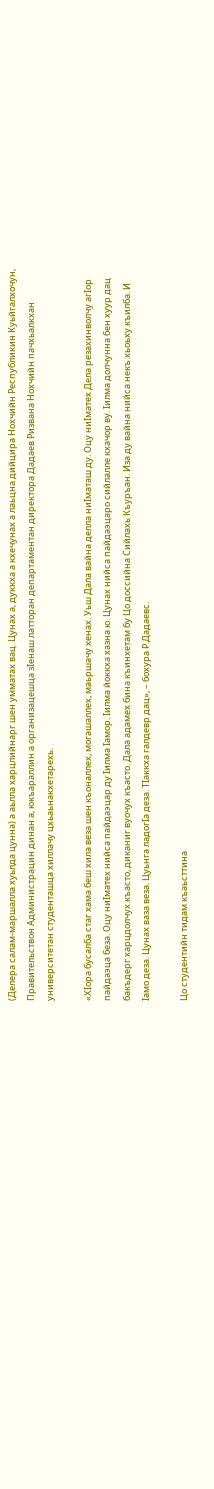(Делера салам-маршалла хуьлда цунна) а аьлла харцлийнарг шен умматах вац. Цунах а, дуккха а кхечунах а лаьцна дийцира Нохчийн Республикин Куьйгалхочун, Правительствон Администрацин динан а, юкъараллин а организацешца зIенаш латторан департаментан директора Дадаев Ризвана Нохчийн пачхьалкхан университетан студенташца хиллачу цхьаьнакхетарехь.

«ХIора бусалба стаг хама беш хила веза шен къоналлех, могашаллех, маьршачу хенах. Уьш Дала вайна делла ниIматаш ду. Оцу ниIматех Дела резахинволчу агIор пайдаэца беза. Оцу ниIматех нийса пайдаэцар ду Iилма Iамор. Iилма йоккха хазна ю. Цунах нийса пайдаэцаро сийлалле кхачор ву. Iилма долчунна бен хуур дац бакъдерг харцдолчух къасто, диканиг вуочух къасто. Дала адамех бина къинхетам бу Цо доссийна Сийлахь Къуръан. Иза ду вайна нийса некъ хьоьху къилба. И Iамо деза. Цунах ваза веза. Цуьнга ладогIа деза. ТIаккха галдевр дац», – бохура Р.Дадаевс.

Цо студентийн тидам къаьсттина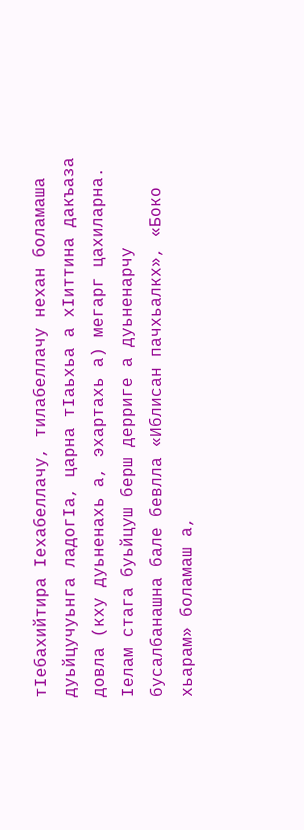тIебахийтира Iехабеллачу, тилабеллачу нехан боламаша дуьйцучуьнга ладогIа, царна тIаьхьа а хIиттина дакъаза довла (кху дуьненахь а, эхартахь а) мегарг цахиларна. Iелам стага буьйцуш берш дерриге а дуьненарчу бусалбанашна бале бевлла «Иблисан пачхьалкх», «Боко хьарам» боламаш а,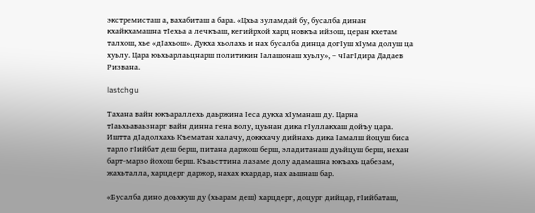экстремисташ а, вахабиташ а бара. «Цхьа зуламдай бу, бусалба динан кхайкхамашна тIехьа а лечкъаш, кегийрхой харц новкъа ийзош, церан кхетам талхош, хье «дIахьош». Дукха хьолахь и нах бусалба динца догIуш хIума долуш ца хуьлу. Цара юьхьарлаьцнарш политикин Iалашонаш хуьлу», – чIагIдира Дадаев Ризвана.

lastchgu

Тахана вайн юкъараллехь даьржина Iеса дукха хIуманаш ду. Царна тIаьхьаваьзнарг вайн динна гена волу, цуьнан дика гIуллакхаш дойъу цара. Иштта дIадолхахь Къематан халачу, доккхачу дийнахь дика Iамалш йоцуш биса тарло гIийбат деш берш, питана даржош берш, эладитанаш дуьйцуш берш, нехан барт-марзо йохош берш. Къаьсттина лазаме долу адамашна юкъахь цабезам, жахьталла, харцдерг даржор, нахах кхардар, нах аьшнаш бар.

«Бусалба дино доьхкуш ду (хьарам деш) харцдерг, доцург дийцар, гIийбаташ,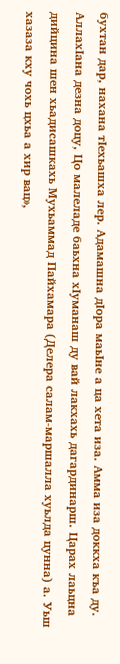бухтан дар, нахана тIехьашха лер. Адамашна дIора маьIне а ца хета иза. Амма иза доккха къа ду. АллахIана дезна доцу, Цо малеладе баьхна хIуманаш ду вай лакхахь дагардинарш. Царах лаьцна дийцина шен хьадисашкахь Мухьаммад Пайхамара (Делера салам-маршалла хуьлда цунна) а. Уьш хазаза кху чохь цхьа а хир вац»,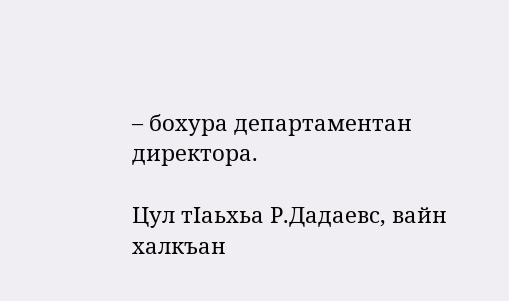– бохура департаментан директора.

Цул тIаьхьа Р.Дадаевс, вайн халкъан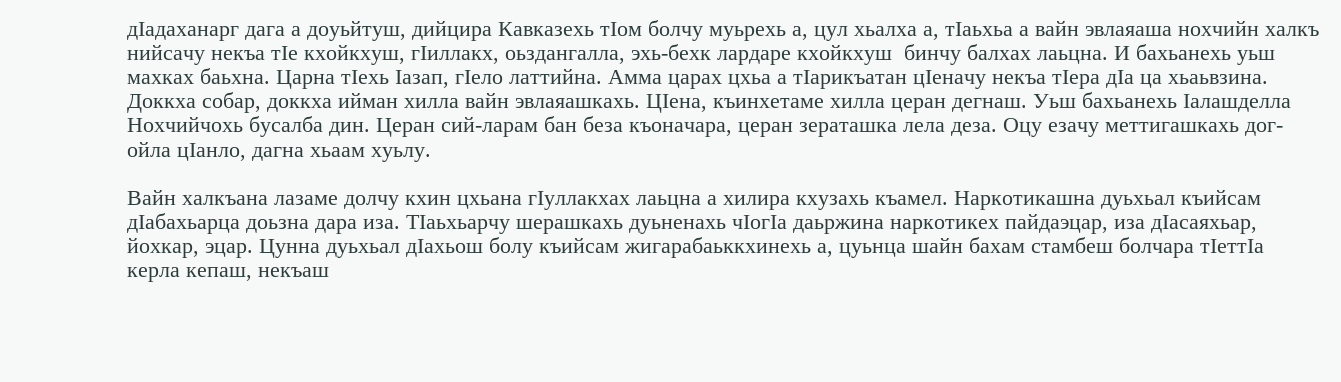дIадаханарг дага а доуьйтуш, дийцира Кавказехь тIом болчу муьрехь а, цул хьалха а, тIаьхьа а вайн эвлаяаша нохчийн халкъ нийсачу некъа тIе кхойкхуш, гIиллакх, оьздангалла, эхь-бехк лардаре кхойкхуш  бинчу балхах лаьцна. И бахьанехь уьш махках баьхна. Царна тIехь Iазап, гIело латтийна. Амма царах цхьа а тIарикъатан цIеначу некъа тIера дIа ца хьаьвзина. Доккха собар, доккха ийман хилла вайн эвлаяашкахь. ЦIена, къинхетаме хилла церан дегнаш. Уьш бахьанехь Iалашделла Нохчийчохь бусалба дин. Церан сий-ларам бан беза къоначара, церан зераташка лела деза. Оцу езачу меттигашкахь дог-ойла цIанло, дагна хьаам хуьлу.

Вайн халкъана лазаме долчу кхин цхьана гIуллакхах лаьцна а хилира кхузахь къамел. Наркотикашна дуьхьал къийсам дIабахьарца доьзна дара иза. ТIаьхьарчу шерашкахь дуьненахь чIогIа даьржина наркотикех пайдаэцар, иза дIасаяхьар, йохкар, эцар. Цунна дуьхьал дIахьош болу къийсам жигарабаьккхинехь а, цуьнца шайн бахам стамбеш болчара тIеттIа керла кепаш, некъаш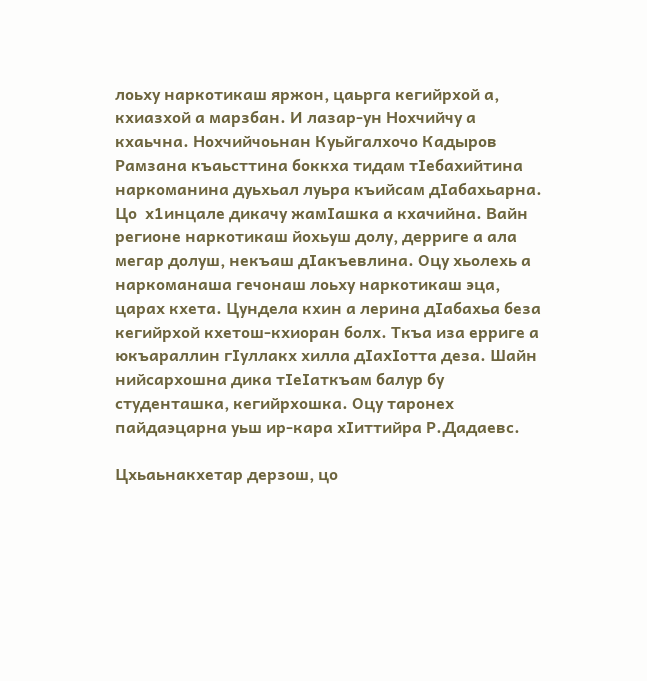лоьху наркотикаш яржон, цаьрга кегийрхой а, кхиазхой а марзбан. И лазар-ун Нохчийчу а кхаьчна. Нохчийчоьнан Куьйгалхочо Кадыров Рамзана къаьсттина боккха тидам тIебахийтина наркоманина дуьхьал луьра къийсам дIабахьарна. Цо  х1инцале дикачу жамIашка а кхачийна. Вайн регионе наркотикаш йохьуш долу, дерриге а ала мегар долуш, некъаш дIакъевлина. Оцу хьолехь а наркоманаша гечонаш лоьху наркотикаш эца, царах кхета. Цундела кхин а лерина дIабахьа беза кегийрхой кхетош-кхиоран болх. Ткъа иза ерриге а юкъараллин гIуллакх хилла дIахIотта деза. Шайн нийсархошна дика тIеIаткъам балур бу студенташка, кегийрхошка. Оцу таронех пайдаэцарна уьш ир-кара хIиттийра Р.Дадаевс.

Цхьаьнакхетар дерзош, цо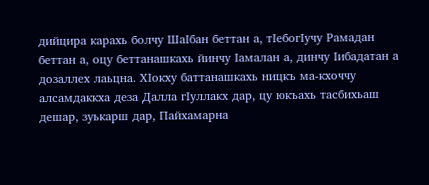дийцира карахь болчу ШаIбан беттан а, тIебогIучу Рамадан беттан а, оцу беттанашкахь йинчу Iамалан а, динчу Iибадатан а дозаллех лаьцна. ХIокху баттанашкахь ницкъ ма-кхоччу алсамдаккха деза Далла гIуллакх дар, цу юкъахь тасбихьаш дешар, зуькарш дар, Пайхамарна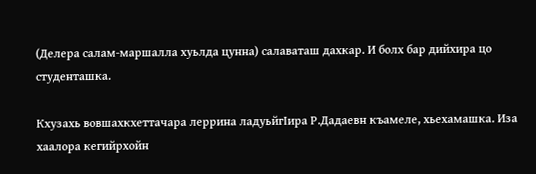(Делера салам-маршалла хуьлда цунна) салаваташ дахкар. И болх бар дийхира цо студенташка.

Кхузахь вовшахкхеттачара леррина ладуьйгIира Р.Дадаевн къамеле, хьехамашка. Иза хаалора кегийрхойн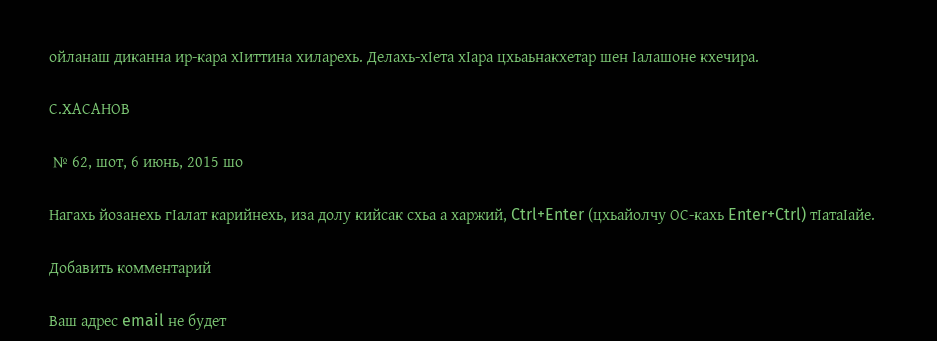ойланаш диканна ир-кара хIиттина хиларехь. Делахь-хIета хIара цхьаьнакхетар шен Iалашоне кхечира.

С.ХАСАНОВ

 № 62, шот, 6 июнь, 2015 шо

Нагахь йозанехь гIалат карийнехь, иза долу кийсак схьа а харжий, Ctrl+Enter (цхьайолчу ОС-кахь Enter+Ctrl) тIатаIайе.

Добавить комментарий

Ваш адрес email не будет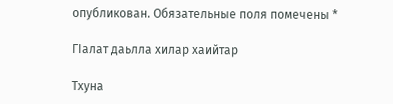опубликован. Обязательные поля помечены *

ГIалат даьлла хилар хаийтар

Тхуна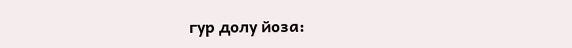гур долу йоза: